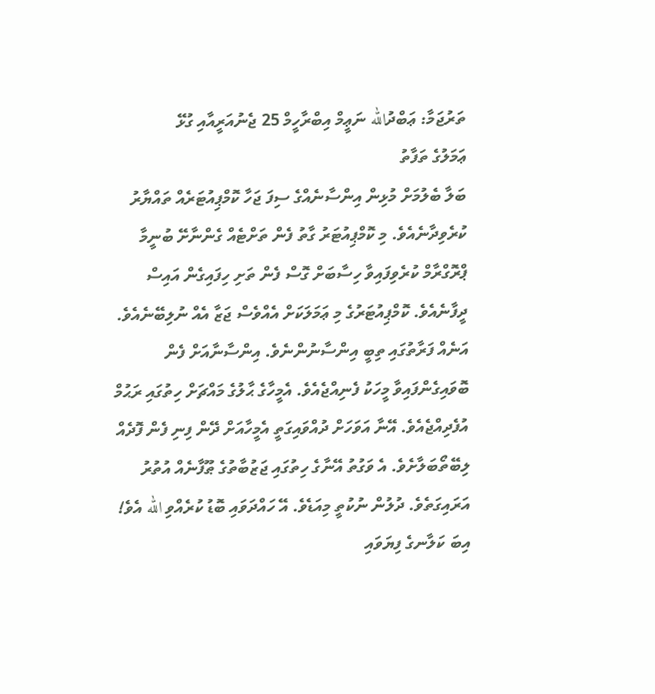ތަރުޖަމާ: ޢަބްދުالله ނަޢީމް އިބްރާހީމް 25 ޖެނުއަރީއާއި ގުޅޭ
ޢަމަލުގެ ތަފާތު
ބަލާ ބެލުމަށް މުޅިން އިންސާނެއްގެ ސިފަ ޖަހާ ކޮމްޕިއުޓަރެއް ތައްޔާރު ކުރެވިދާނެއެވެ. މި ކޮމްޕިއުޓަރު ގާތު ފެން ތަށްޓެއް ގެންނާށޭ ބުނީމާ ޕްރޮގްރާމް ކުރެވިފައިވާ ހިސާބަށް ގޮސް ފެން ތަށި ހިފައިގެން އައިސް ދީފާނެއެވެ. ކޮމްޕިއުޓަރުގެ މި ޢަމަލަކަށް އެއްވެސް ޖަޒާ އެއް ނުލިބޭނެއެވެ.
އަނެއް ފަރާތުގައި ތިބީ އިންސާނުންނެވެ. އިންސާނާއަށް ފެން ބޮވައިގެންފައިވާ މީހަކު ފެނިއްޖެއެވެ. އެމީހާގެ ޙާލުގެ މައްޗަށް ހިތުގައި ރަޙުމް އުފެދިއްޖެއެވެ. އޭނާ އަވަހަށް ދުއްވައިގަތީ އެމީހާއަށް ދޭން ފިނި ފެން ފޮދެއް ލިބޭތޯބަލާށެވެ. އެ ވަގުތު އޭނާގެ ހިތުގައި ޖަޒުބާތުގެ ޠޫފާނެއް އުތުރު އަރައިގަތެވެ. ދުލުން ނުކުތީ މިއަޑެވެ. އޭ ހައްދަވައި ބޮޑު ކުރެއްވި الله އެވެ! އިބަ ކަލާނގެ ފިޔަވައި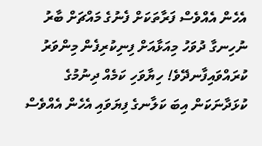އެހެން އެއްވެސް ފަރާތަކަށް ފެނުގެ މައްޗަށް ބާރު ނުހިނގާ ދުވަހު މިއަޅާއަށް ފިނިކުރިފެން މިންވަރު ކުރައްވައިފާނދޭވެ! ހިޔާވަހި ކަމެއް ދިނުމުގެ ކުޅަދާނަކަން އިބަ ކަލާނގެ ފިޔަވައި އެހެން އެއްވެސް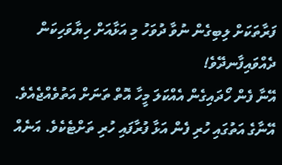ފަރާތަކަށް ލިބިގެން ނުވާ ދުވަހު މި އަޅާއަށް ހިޔާވަހިކަން ދެއްވައިފާނދޭވެ!
އޭނާ ފެން ހޯދައިގެން އެއްކަލަ މީހާ އޮތް ތަނަށް އަތުވެއްޖެއެވެ. އޭނާގެ އަތުގައި ހުރި ފެން އަޅާ ފުރާފައި ހުރި ތަށްޓެކެވެ. އަނެއް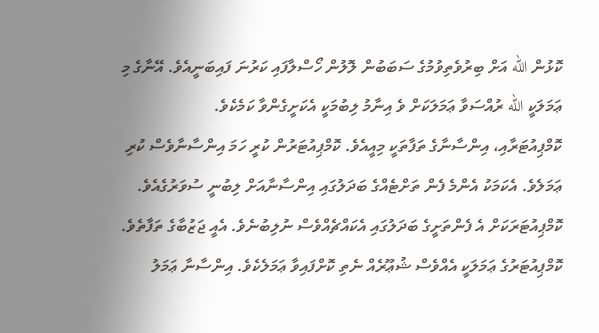ކޮޅުން الله އަށް ބިރުވެތިވުމުގެ ސަބަބުން ލޮލުން ހޯސްލާފައި ކަރުނަ ފައިބަނީއެވެ. އޭނާގެ މި ޢަމަލަކީ الله ރުއްސަވާ ޢަމަލަކަށް ވެ އިނާމު ލިބުމަކީ އެކަށީގެންވާ ކަމެކެވެ.
ކޮމްޕިއުޓަރާއި، އިންސާނާގެ ތަފާތަކީ މިއީއެވެ. ކޮމްޕިއުޓަރުން ކުރީ ހަމަ އިންސާނާވެސް ކުރި ޢަމަލެވެ. އެކަމަކު އެންމެ ފެން ތަށްޓެއްގެ ބަދަލުގައި އިންސާނާއަށް ލިބުނީ ސުވަރުގެއެވެ. ކޮމްޕިއުޓަރަކަށް އެ ފެންތަށީގެ ބަދަލުގައި އެކައްޗެއްވެސް ނުލިބުނެވެ. އެއީ ޖަޒުބާގެ ތަފާތެވެ. ކޮމްޕިއުޓަރުގެ ޢަމަލަކީ އެއްވެސް ޝުޢޫރެއް ނެތި ކޮށްފައިވާ ޢަމަލެކެވެ. އިންސާނާ ޢަމަލު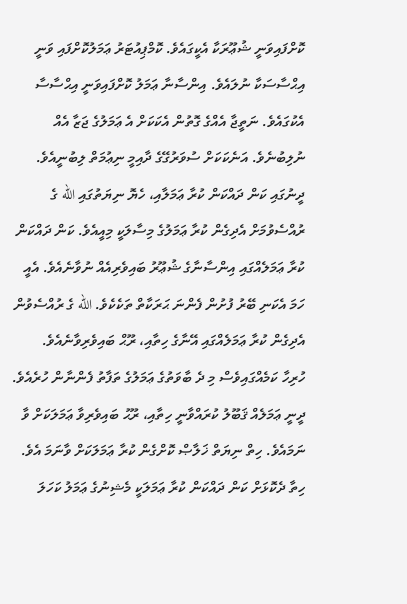ކޮށްފައިވަނީ ޝުޢޫރަކާ އެކީގައެވެ. ކޮމްޕިއުޓަރު ޢަމަލުކޮށްފައި ވަނީ އިޙްސާސަކާ ނުލައެވެ. އިންސާނާ ޢަމަލު ކޮށްފައިވަނީ އިޙްސާސާ އެކުގައެވެ. ނަތީޖާ އެއްގެ ގޮތުން އެކަކަށް އެ ޢަމަލުގެ ޖަޒާ އެއް ނުލިބުނެވެ. އަނެކަކަށް ސުވަރުގޭގެ ދާއިމީ ނިޢުމަތް ލިބުނީއެވެ.
ދީނުގައި ކަން ދައްކަން ކުރާ ޢަމަލާއި، ހެޔޮ ނިޔަތުގައި الله ގެ ރުއްސެވުމަށް އެދިގެން ކުރާ ޢަމަލުގެ މިސާލަކީ މިއީއެވެ. ކަން ދައްކަން ކުރާ ޢަމަލެއްގައި އިންސާނާގެ ޝުޢޫރު ބައިވެރިއެއް ނުވާނެއެވެ. އެއީ ހަމަ އެކަނި ބޭރު ފުށުން ފެންނަ ޙަރަކާތް ތަކެކެވެ. الله ގެ ރުއްސެވުން އެދިގެން ކުރާ ޢަމަލެއްގައި އޭނާގެ ހިތާއި، ރޫޙް ބައިވެރިވާނެއެވެ.
ހުރިހާ ކަމެއްގައިވެސް މި ދެ ބާވަތުގެ ޢަމަލުގެ ތަފާތު ފެންނާން ހުރެއެވެ. ދީނީ ޢަމަލެއް ޤަބޫލު ކުރައްވާނީ ހިތާއި، ރޫޙު ބައިވެރިވާ ޢަމަލަކަށް ވާ ނަމައެވެ. ހިތް ނިޔަތް ޚަލާޞް ކޮށްގެން ކުރާ ޢަމަލަކަށް ވާނަމަ އެވެ. ހިތާ ދެކޮޅަށް ކަން ދައްކަން ކުރާ ޢަމަލަކީ މެޝިނުގެ ޢަމަލު ކަހަލަ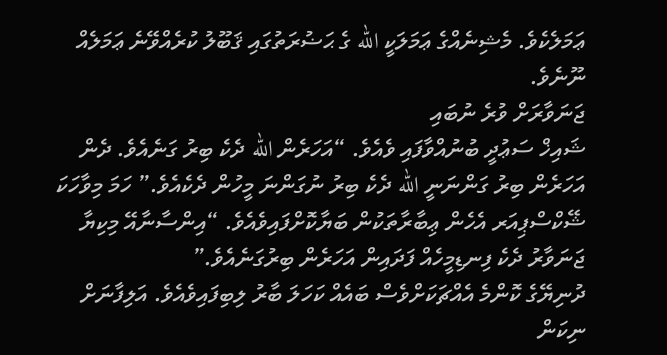ޢަމަލެކެވެ. މެޝިނެއްގެ ޢަމަލަކީ الله ގެ ޙަޟުރަތުގައި ޤަބޫލު ކުރެއްވޭނެ ޢަމަލެއް ނޫނެވެ.
ޖަނަވާރަށް ވުރެ ނުބައި
ޝައިޚް ސަޢުދީ ބުނުއްވާފައި ވެއެވެ. “އަހަރެން الله ދެކެ ބިރު ގަނެއެވެ. ދެން އަހަރެން ބިރު ގަންނަނީ الله ދެކެ ބިރު ނުގަންނަ މީހުން ދެކެއެވެ.” ހަމަ މިވާހަކަ ޝޭކްސްޕިއަރ އެހެން ޢިބާރާތަކުން ބަޔާކޮށްފައިވެއެވެ. “އިންސާނާއޭ މިކިޔާ ޖަނަވާރު ދެކެ ފިނޑިމީހެއް ފަދައިން އަހަރެން ބިރުގަނެއެވެ.”
ދުނިޔޭގެ ކޮންމެ އެއްޗަކަށްވެސް ބައެއް ކަހަލަ ބާރު ލިބިފައިވެއެވެ. އަލިފާނަށް ނިކަން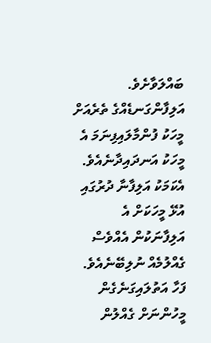ބައްލަވާށެވެ. އަލިފާންގަނޑެއްގެ ތެރެއަށް މީހަކު ފުންމާލައިފިނަމަ އެ މީހަކު އަނދައިދާނެއެވެ. އެކަމަކު އަލިފާނާ ދުރުގައި އުޅޭ މީހަކަށް އެ އަލިފާނަކުން އެއްވެސް ގެއްލުމެއް ނުލިބޭނެއެވެ. ފަހާ އަތުލައިގަނެގެން މީހުންނަށް ގެއްލުން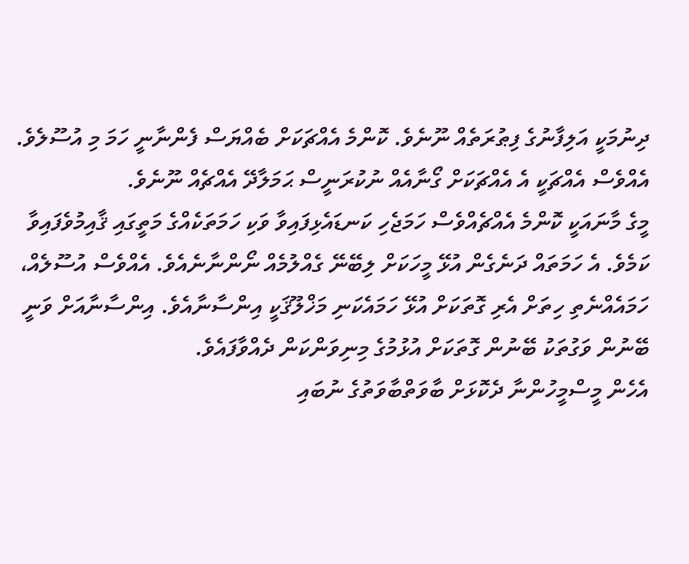ދިނުމަކީ އަލިފާނުގެ ފިޠުރަތެއް ނޫނެވެ. ކޮންމެ އެއްޗަކަށް ބެއްޔަސް ފެންނާނީ ހަމަ މި އުސޫލެވެ. އެއްވެސް އެއްޗަކީ އެ އެއްޗަކަށް ގޯނާއެއް ނުކުރަނީސް ޙަމަލާދޭ އެއްޗެއް ނޫނެވެ.
މީގެ މާނައަކީ ކޮންމެ އެއްޗެއްވެސް ހަމަޖެހި ކަނޑައެޅިފައިވާ ވަކި ހަމަތަކެއްގެ މަތީގައި ޤާއިމުވެފައިވާ ކަމެވެ. އެ ހަމަތައް ދަނެގެން އުޅޭ މީހަކަށް ލިބޭނޭ ގެއްލުމެއް ނޯންނާނެއެވެ. އެއްވެސް އުސޫލެއް، ހަމައެއްނެތި ހިތަށް އެރި ގޮތަކަށް އުޅޭ ހަމައެކަނި މަޚްލޫޤަކީ އިންސާނާއެވެ. އިންސާނާއަށް ވަނީ ބޭނުން ވަގުތަކު ބޭނުން ގޮތަކަށް އުޅުމުގެ މިނިވަންކަން ދެއްވާފައެވެ.
އެހެން މީސްމީހުންނާ ދެކޮޅަށް ބާވަތްބާވަތުގެ ނުބައި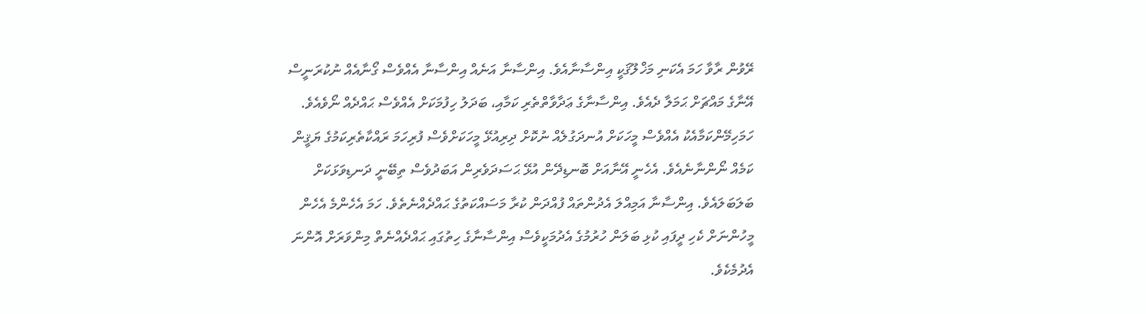ރޭވުން ރާވާ ހަމަ އެކަނި މަޚްލޫޤަކީ އިންސާނާއެވެ. އިންސާނާ އަނެއް އިންސާނާ އެއްވެސް ގޯނާއެއް ނުކުރަނީސް އޭނާގެ މައްޗަށް ޙަމަލާ ދެއެވެ. އިންސާނާގެ ޢަދާވާތްތެރި ކަމާއި، ބަދަލު ހިފުމަކަށް އެއްވެސް ޙައްދެއް ނޯވެއެވެ. ހަމަހިމޭންކަމާއެކު އެއްވެސް މީހަކަށް އުނދަގުލެއް ނުކޮށް ދިރިއުޅޭ މީހަކަށްވެސް ފުރިހަމަ ރައްކާތެރިކަމުގެ ޔަޤީން ކަމެއް ނޯންނާނެއެވެ. އެހެނީ އޭނާއަށް ބޮނޑިދޭން އުޅޭ ޙަސަދަވެރިން އަބަދުވެސް ތިބޭނީ ދަނޑިވަޅަކަށް ބަލަބަލައެވެ. އިންސާނާ އަމިއްލަ އެދުންތައް ފުއްދަން ކުރާ މަސައްކަތުގެ ޙައްދެއްނެތެވެ. ހަމަ އެހެންމެ އެހެން މީހުންނަށް ކެހި ދީފައި ކުޅި ބަލަން ހުރުމުގެ އެދުމަކީވެސް އިންސާނާގެ ހިތުގައި ޙައްދެއްނެތް މިންވަރަށް އޮންނަ އެދުމެކެވެ.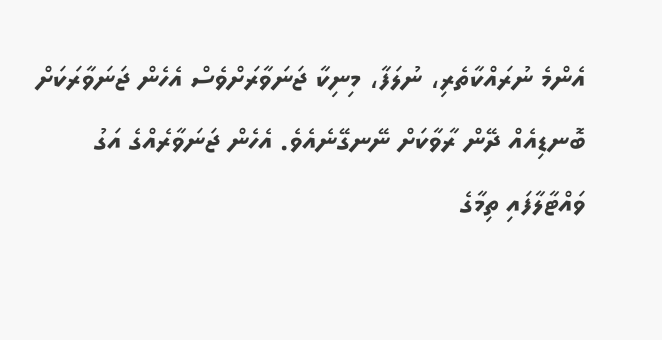އެންމެ ނުރައްކާތެރި، ނުލަފާ، މިނިކާ ޖަނަވާރަށްވެސް އެހެން ޖަނަވާރަކަށް ބޮނޑިއެއް ދޭން ރާވާކަށް ނޭނގޭނެއެވެ. އެހެން ޖަނަވާރެއްގެ އަގު ވައްޓާލާފައި ތިމާގެ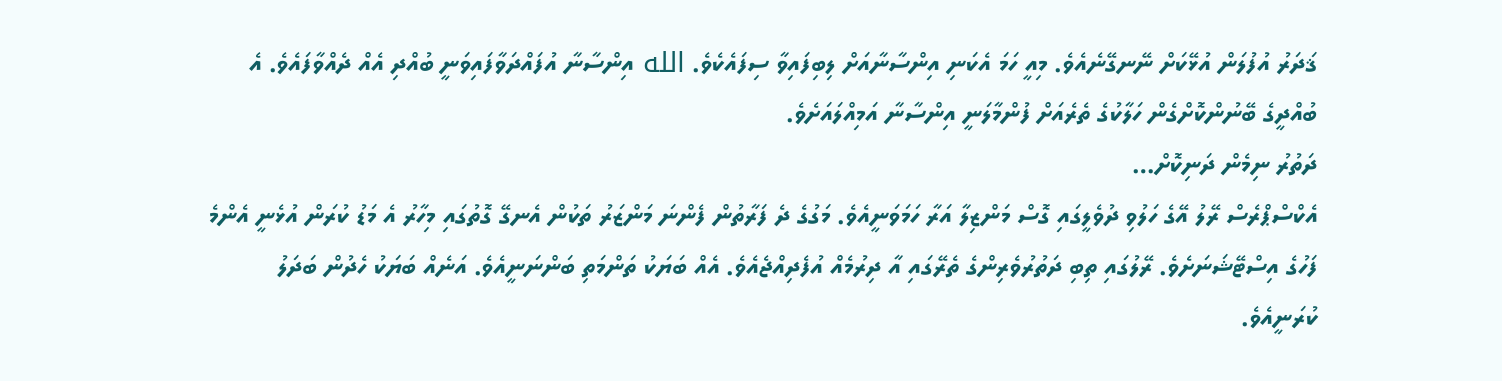ޤަދަރު އުފުލަން އުޅޭކަށް ނޭނގޭނެއެވެ. މިއީ ހަމަ އެކަނި އިންސާނާއަށް ލިބިފައިވާ ސިފައެކެވެ. الله އިންސާނާ އުފައްދަވާފައިވަނީ ބުއްދި އެއް ދެއްވާފައެވެ. އެ ބުއްދީގެ ބޭނުންކޮށްގެން ހަލާކުގެ ތެރެއަށް ފުންމާލަނީ އިންސާނާ އަމިއްލައަށެވެ.
ދަތުރު ނިމެން ދަނިކޮށް…
އެކްސްޕްރެސް ރޭލު އޭގެ ހަލުވި ދުވެލީގައި ގޮސް މަންޒިލާ އަރާ ހަމަވަނީއެވެ. މަގުގެ ދެ ފަރާތުން ފެންނަ މަންޒަރު ތަކުން އެނގޭ ގޮތުގައި މިހާރު އެ މަޑު ކުރަން އުޅެނީ އެންމެ ފަހުގެ އިސްޓޭޝަނަށެވެ. ރޭލުގައި ތިބި ދަތުރުވެރިންގެ ތެރޭގައި އާ ދިރުމެއް އުފެދިއްޖެއެވެ. އެއް ބަޔަކު ތަންމަތި ބަންނަނީއެވެ. އަނެއް ބަޔަކު ހެދުން ބަދަލު ކުރަނީއެވެ.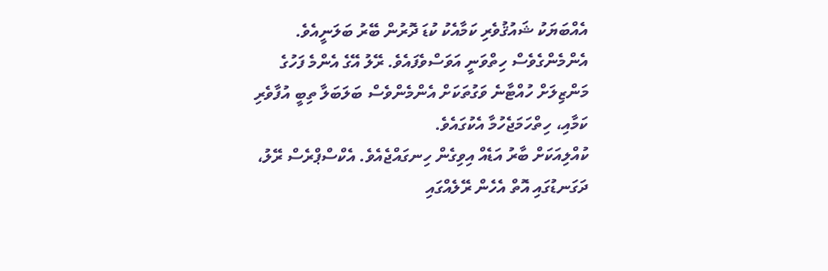އެއްބަޔަކު ޝައުޤުވެރި ކަމާއެކު ކުޑަ ދޮރުން ބޭރު ބަލަނީއެވެ. އެންމެންގެވެސް ހިތްވަނީ އަވަސްވެފައެވެ. ރޭލު އޭގެ އެންމެ ފަހުގެ މަންޒިލަށް ހުއްޓާނެ ވަގުތަކަށް އެންމެންވެސް ބަލަބަލާ ތިބީ އުފާވެރި ކަމާއި، ހިތްހަމަޖެހުމާ އެކުގައެވެ.
ކުއްލިއަކަށް ބާރު އަޑެއް އިވިގެން ހިނގައްޖެއެވެ. އެކްސްޕްރެސް ރޭލު، ދަގަނޑުގައި އޮތް އެހެން ރޭލެއްގައި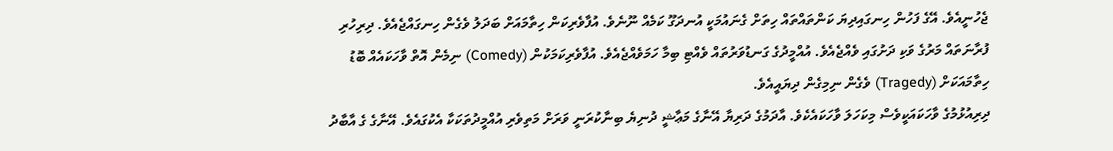ޖެހުނީއެވެ. އޭގެ ފަހުން ހިނގައިދިޔަ ކަންތައްތައް ހިތަށް ގެނައުމަކީ އުނދަގޫ ކަމެއް ނޫނެވެ. އުފާވެރިކަން ހިތާމައަށް ބަދަލު ވެގެން ހިނގައްޖެއެވެ. ދިރިހުރި ފުރާނަތައް މަރުގެ ވަކި ދަށުގައި ވެއްޖެއެވެ. އުއްމީދުގެ ގަނޑުވަރުތައް ވެއްޓި ބިމާ ހަމަވެއްޖެއެވެ. އުފާވެރިކަމަކުން (Comedy) ނިމެން އޮތް ވާހަކައެއް ބޮޑު ހިތާމައަކަށް (Tragedy) ވެގެން ނިމިގެން ދިޔައީއެވެ.
ދިރިއުޅުމުގެ ވާހަކައަކީވެސް މިކަހަލަ ވާހަކައެކެވެ. އާދަމުގެ ދަރިޔާ އޭނާގެ މަޢާޝީ ދުނިޔެ ބިނާކުރަނީ ވަރަށް މަތިވެރި އުއްމީދުތަކަކާ އެކުގައެވެ. އޭނާގެ ގެ އާބާދު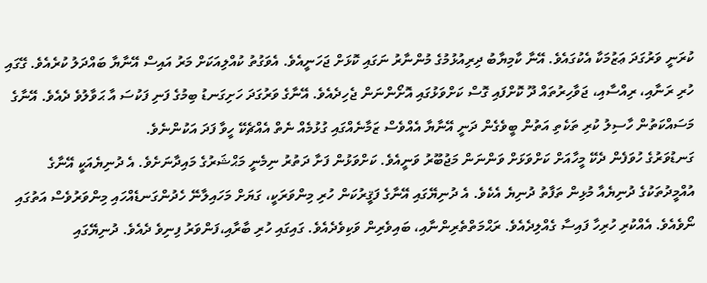ކުރަނީ ވަރުގަދަ ޢަޒުމަކާ އެކުގައެވެ. އޭނާ ކާމިޔާބު ދިރިއުޅުމުގެ މުންނާރު ނަގައި ކޮޅަށް ޖަހަނީއެވެ. އެވަގުތު ކުއްލިއަކަށް މަރު އައިސް އޭނާޔާ ބައްދަލު ކުރެއެވެ. ގޭގައި ހުރި ރަނާއި، ރިއްސާއި، ޖަވާހިރުތައް ދޫ ކޮށްފައި ގޮސް ކަށްވަޅުގައި އޮށޯންނަން ޖެހިދެއެވެ. އޭނާގެ ވަރުގަދަ ހަށިގަނޑު ބިމުގެ ފަނި ފަކުސަ އާ ޙަވާލުވެ ދެއެވެ. އޭނާގެ މަސައްކަތުން ހާސިލު ކުރި ތަކެތި އަތުން ބީވެގެން ދަނީ އޭނާޔާ އެއްވެސް ޒަމާނެއްގައި ގުޅުމެއް ނެތް އެއްޗެކޭ ހީވާ ފަދަ އަކުންނެވެ.
ގަނޑުވަރުގެ ހުވަފެން ދެކޭ މީހާއަށް ކަށްވަޅަށް ވަންނަން މަޖުބޫރު ވަނީއެވެ. ކަށްވަޅުން ފަށާ ދަތުރު ނިމެނީ މަޙްޝަރުގެ މައިދާނަށެވެ. އެ ދުނިޔެއަކީ އޭނާގެ އުއްމީދުތަކުގެ ދުނިޔެއާ މުޅިން ތަފާތު ދުނިޔެ އެކެވެ. އެ ދުނިޔޭގައި އޭނާގެ ފަޤީރުކަން ހުރި މިންވަރަކީ، ގަޔަށް މަހައިލާނޭ ހެދުންގަނޑެއްހައި މިންވަރުވެސް އަތުގައި ނޯވެއެވެ. އެއްކުރި ހުރިހާ ފައިސާ ގެއްލިދެއެވެ. ރަޙްމަތްތެރިންނާއި، ބައިވެރިން ވަކިވެދެއެވެ. ގައިގައި ހުރި ބާރާއި،ފަންވަރު ފިނިވެ ދެއެވެ. ދުނިޔޭގައި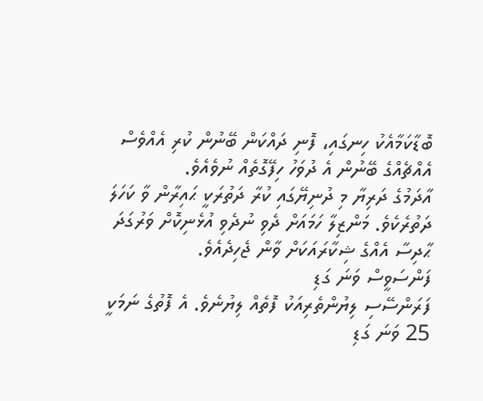ބޮޑާކަމާއެކު ހިނގައި، ފޮނި ދައްކަން ބޭނުން ކުރި އެއްވެސް އެއްޗެއްގެ ބޭނުން އެ ދުވަހު ހިފޭގޮތެއް ނުވެއެވެ.
އާދަމުގެ ދަރިޔާ މި ދުނިޔޭގައި ކުރާ ދަތުރަކީ ޙައިރާން ވާ ކަހަލަ ދަތުރެކެވެ. މަންޒިލާ ހަމައަށް ދެވި ނުދެވި އުޅެނިކޮށް ވަރުގަދަ ޙާދިސާ އެއްގެ ޝިކާރައަކަށް ވާން ޖެހިދެއެވެ.
ފަންސަވީސް ވަނަ ގަޑި
ފަރަންސޭސި ލިޔުންތެރިއަކު ފޮތެއް ލިޔުނެވެ. އެ ފޮތުގެ ނަމަކީ 25 ވަނަ ގަޑި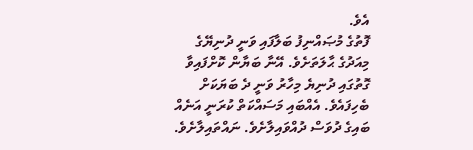އެވެ.
ފޮތުގެ މުޞައްނިފު ބަލާފައި ވަނީ ދުނިޔޭގެ މިއަދުގެ ޙާލަތަށެވެ. އޭނާ ބަޔާން ކޮށްފައިވާ ގޮތުގައި ދުނިޔެ މިހާރު ވަނީ ދެ ބަޔަކަށް ބެހިފައެވެ. އެއްބައި މަސައްކަތް ކުރަނީ އަނެއް ބައިގެ ދުވަސް ދުއްވައިލާށެވެ. ނައްތައިލާށެވެ.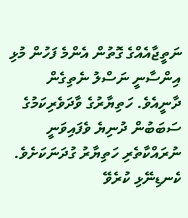ނަތީޖާއެއްގެ ގޮތުން އެންމެ ފަހުން މުޅި އިންސާނީ ނަސްލު ނެތިގެން ދާނީއެވެ. ހަތިޔާރުގެ ވާދަވެރިކަމުގެ ސަބަބުން ދުނިޔެ ވެފައިވަނީ ނުރައްކާތެރި ހަތިޔާރު ގުދަނަކަށެވެ. ކެނޑިނޭޅި ކުރެވޭ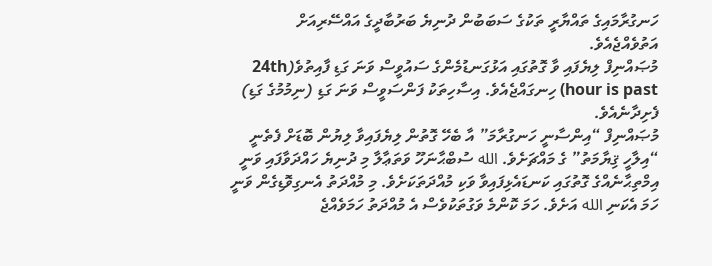ހަނގުރާމައިގެ ތައްޔާރީ ތަކުގެ ސަބަބުން ދުނިޔެ ބަރުބާދީގެ އައްސޭރިއަށް އަތުވެއްޖެއެވެ.
މުޞައްނިފް ލިޔެފައި ވާ ގޮތުގައި އަޅުގަނޑުމެންގެ ސައުވީސް ވަނަ ގަޑި ފާއިތުވެ(24th hour is past) ހިނގައްޖެއެވެ. އިސާހިތަކު ފަންސަވީސް ވަނަ ގަޑި (ނިމުމުގެ ގަޑި) ފެށިދާނެއެވެ.
މުޞައްނިފް “އިންސާނީ ހަނގުރާމަ” އާ ބެހޭ ގޮތުން ލިޔެފައިވާ ލިޔުން ބޮޑަށް ފެތެނީ “އިލާހީ ޤިޔާމަތު” ގެ މައްޗަށެވެ. الله ސުބްޙާނަހޫ ވަތަޢާލާ މި ދުނިޔެ ހައްދަވާފައި ވަނީ އިމްތިޙާނެއްގެ ގޮތުގައި ކަނޑައެޅިފައިވާ ވަކި މުއްދަތަކަށެވެ. މި މުއްދަތު އެނގިވޮޑިގެން ވަނީ ހަމަ އެކަނި الله އަށެވެ. ހަމަ ކޮންމެ ވަގުތަކުވެސް އެ މުއްދަތު ހަމަވެއްޖެ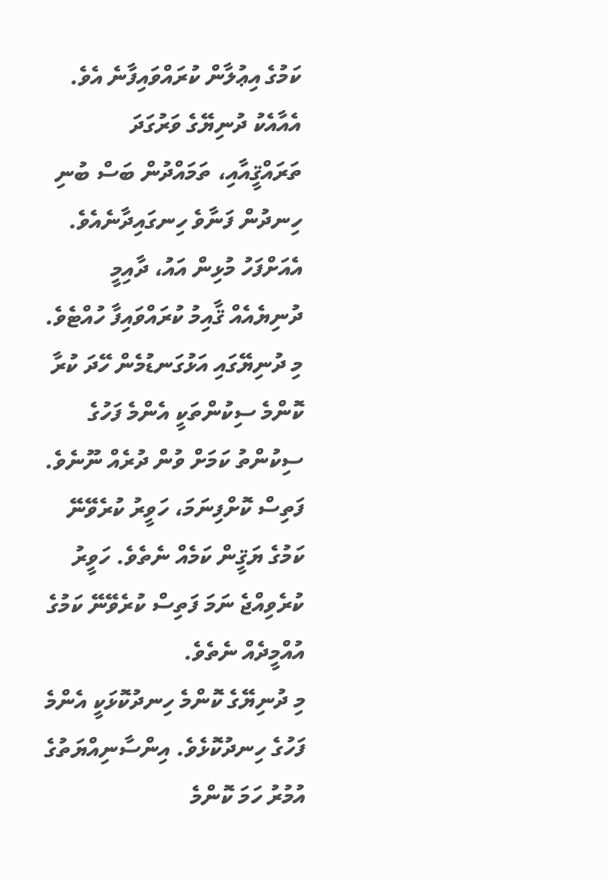ކަމުގެ އިޢުލާން ކުރައްވައިފާނެ އެވެ. އެއާއެކު ދުނިޔޭގެ ވަރުގަދަ ތަރައްޤީއާއި، ތަމައްދުން ބަސް ބުނި ހިނދުން ފަނާވެ ހިނގައިދާނެއެވެ. އެއަށްފަހު މުޅިން އައު، ދާއިމީ ދުނިޔެއެއް ޤާއިމު ކުރައްވައިފާ ހުއްޓެވެ.
މި ދުނިޔޭގައި އަޅުގަނޑުމެން ހޭދަ ކުރާ ކޮންމެ ސިކުންތަކީ އެންމެ ފަހުގެ ސިކުންތު ކަމަށް ވުން ދުރެއް ނޫނެވެ. ފަތިސް ކޮށްފިނަމަ، ހަވީރު ކުރެވޭނޭ ކަމުގެ ޔަޤީން ކަމެއް ނެތެވެ. ހަވީރު ކުރެވިއްޖެ ނަމަ ފަތިސް ކުރެވޭނޭ ކަމުގެ އުއްމީދެއް ނެތެވެ.
މި ދުނިޔޭގެ ކޮންމެ ހިނދުކޮޅަކީ އެންމެ ފަހުގެ ހިނދުކޮޅެވެ. އިންސާނިއްޔަތުގެ އުމުރު ހަމަ ކޮންމެ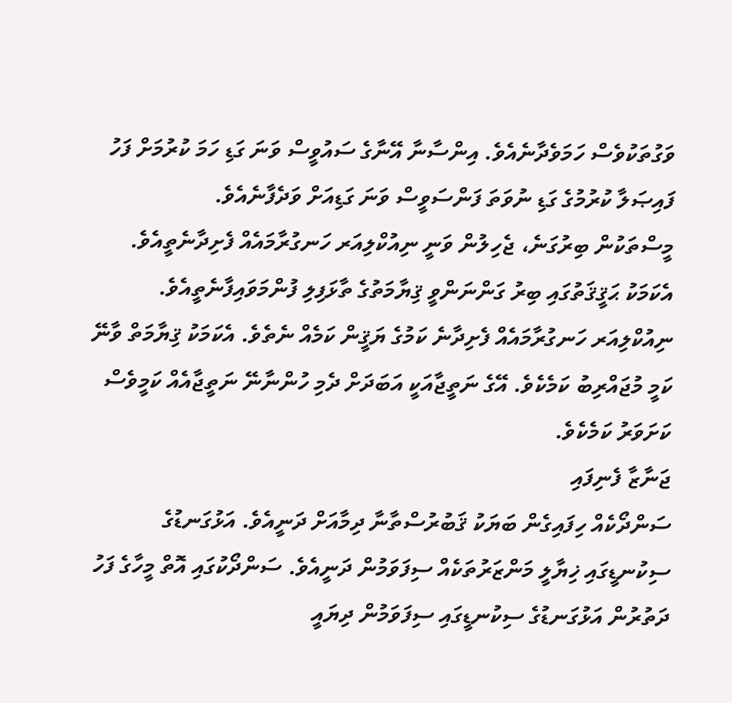ވަގުތަކުވެސް ހަމަވެދާނެއެވެ. އިންސާނާ އޭނާގެ ސައުވީސް ވަނަ ގަޑި ހަމަ ކުރުމަށް ފަހު ފައިޞަލާ ކުރުމުގެ ގަޑި ނުވަތަ ފަންސަވީސް ވަނަ ގަޑިއަށް ވަދެފާނެއެވެ.
މީސްތަކުން ބިރުގަނެ، ޖެހިލުން ވަނީ ނިއުކްލިއަރ ހަނގުރާމައެއް ފެށިދާނެތީއެވެ. އެކަމަކު ޙަޤީޤަތުގައި ބިރު ގަންނަންވީ ޤިޔާމަތުގެ ތާޅަފިލި ފުންމަވައިފާނެތީއެވެ. ނިއުކްލިއަރ ހަނގުރާމައެއް ފެށިދާނެ ކަމުގެ ޔަޤީން ކަމެއް ނެތެވެ. އެކަމަކު ޤިޔާމަތް ވާނޭ ކަމީ މުޖައްރިބު ކަމެކެވެ. އޭގެ ނަތީޖާއަކީ އަބަދަށް ދެމި ހުންނާނޭ ނަތީޖާއެއް ކަމީވެސް ކަށަވަރު ކަމެކެވެ.
ޖަނާޒާ ފެނިފައި
ސަންދޯކެއް ހިފައިގެން ބަޔަކު ޤަބުރުސްތާނާ ދިމާއަށް ދަނީއެވެ. އަޅުގަނޑުގެ ސިކުނޑީގައި ޚިޔާލީ މަންޒަރުތަކެއް ސިފަވަމުން ދަނީއެވެ. ސަންދޯކުގައި އޮތް މީހާގެ ފަހު ދަތުރުން އަޅުގަނޑުގެ ސިކުނޑީގައި ސިފަވަމުން ދިޔައީ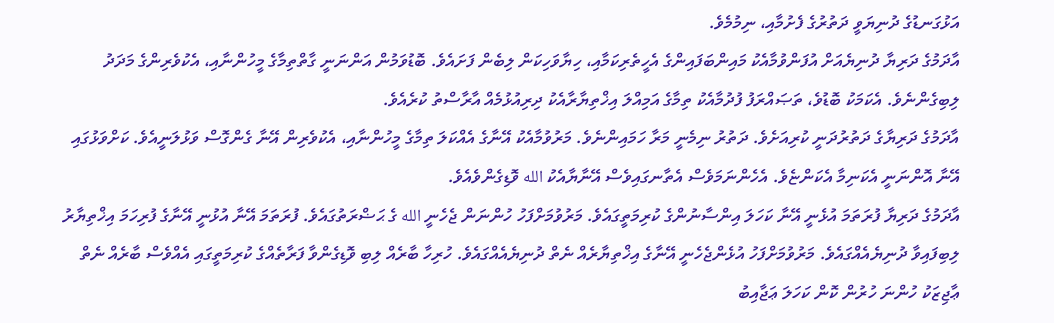އަޅުގަނޑުގެ ދުނިޔަވީ ދަތުރުގެ ފެށުމާއި، ނިމުމެވެ.
އާދަމުގެ ދަރިޔާ ދުނިޔެއަށް އުފަންވުމާއެކު މައިންބަފައިންގެ އެހީތެރިކަމާއި، ހިޔާވަހިކަން ލިބެން ފަށައެވެ. ބޮޑުވަމުން އަންނަނީ ގާތްތިމާގެ މީހުންނާއި، އެކުވެރިންގެ މަދަދު ލިބިގެންނެވެ. އެކަމަކު ބޮޑުވެ، ތަޞައްރަފު ފުދުމާއެކު ތިމާގެ އަމިއްލަ އިޚްތިޔާރާއެކު ދިރިއުޅުމެއް އާރާސްތު ކުރެއެވެ.
އާދަމުގެ ދަރިޔާގެ ދަތުރުދަނީ ކުރިއަށެވެ. ދަތުރު ނިމެނީ މަރާ ހަމައިންނެވެ. މަރުވުމާއެކު އޭނާގެ އެއްކަލަ ތިމާގެ މީހުންނާއި، އެކުވެރިން އޭނާ ގެންގޮސް ވަޅުލަނީއެވެ. ކަށްވަޅުގައި އޭނާ އޮންނަނީ އެކަނިމާ އެކަންޏެވެ. އެހެންނަމަވެސް އެތާނގައިވެސް އޭނާޔާއެކު الله ވޮޑިގެންވެއެވެ.
އާދަމުގެ ދަރިޔާ ފުރަތަމަ އުޅެނީ އޭނާ ކަހަލަ އިންސާނުންގެ ކުރިމަތީގައެވެ. މަރުވުމަށްފަހު ހުންނަން ޖެހެނީ الله ގެ ޙަޟްރަތުގައެވެ. ފުރަތަމަ އޭނާ އުޅުނީ އޭނާގެ ފުރިހަމަ އިޚްތިޔާރު ލިބިފައިވާ ދުނިޔެއެއްގައެވެ. މަރުވުމަށްފަހު އުޅެންޖެހެނީ އޭނާގެ އިޚްތިޔާރެއް ނެތް ދުނިޔެއެއްގައެވެ. ހުރިހާ ބާރެއް ލިބި ވޮޑިގެންވާ ފަރާތެއްގެ ކުރިމަތީގައި އެއްވެސް ބާރެއް ނެތް ޢާޖިޒަކު ހުންނަ ހުރުން ކޮން ކަހަލަ ޢަޖާއިބު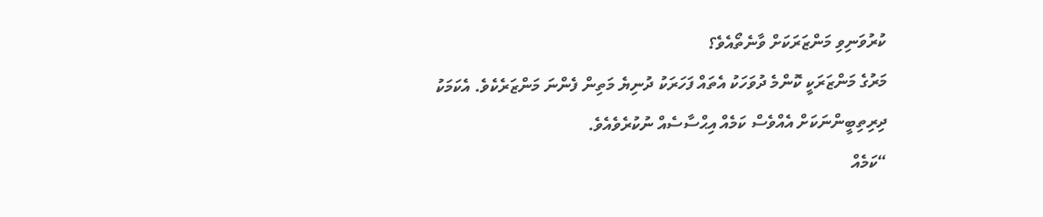ކުރުވަނިވި މަންޒަރަކަށް ވާނެތޯއެވެ؟
މަރުގެ މަންޒަރަކީ ކޮންމެ ދުވަހަކު އެތައް ފަހަރަކު ދުނިޔެ މަތިން ފެންނަ މަންޒަރެކެވެ. އެކަމަކު ދިރިތިބީންނަކަށް އެއްވެސް ކަމެއް އިޙްސާސެއް ނުކުރެވެއެވެ.
“ކަމެއް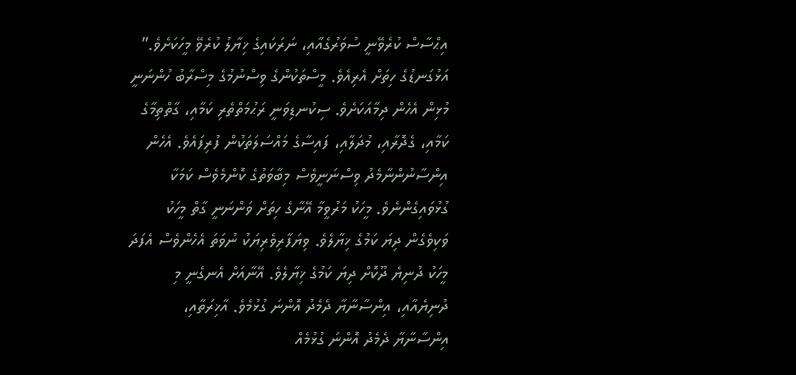އިޙްސާސް ކުރެވޭނީ ސުވަރުގެއާއި، ނަރަކައިގެ ޚިޔާލު ކުރެވޭ މީހަކަށެވެ.” އަޅުގަނޑުގެ ހިތަށް އެރިއެވެ. މީސްތަކުންގެ ވިސްނުމުގެ މިސްރާބު ހުންނަނީ މުޅިން އެހެން ދިމާއަކަށެވެ. ސިކުނޑިވަނީ ރަޙުމަތްތެރި ކަމާއި، ގާތްތިމާގެ ކަމާއި، ގެދޮރާއި، މުދަލާއި، ފައިސާގެ މައްސަލަތަކުން ފުރިފައެވެ. އެހެން އިންސާނުންނާމެދު ވިސްނަނީވެސް މިބާވަތުގެ ކޮންމެވެސް ކަމަކާ ގުޅުވައިގެންނެވެ. މީހަކު މަރުވީމާ އޭނާގެ ހިތަށް ވަންނަނީ ގާތް މީހަކު ވަކިވެގެން ދިޔަ ކަމުގެ ޚިޔާލެވެ. ވިޔަފާރިވެރިޔަކު ނުވަތަ އެހެންވެސް އެފަދަ މީހަކު ދުނިޔެ ދޫކޮށް ދިޔަ ކަމުގެ ޚިޔާލެވެ. އޭނާއަށް އެނގެނީ މި ދުނިޔެއާއި، އިންސާނާޔާ ދެމެދު އޮންނަ ގުޅުމެވެ. އާޚިރަތާއި، އިންސާނާޔާ ދެމެދު އޮންނަ ގުޅުމެއް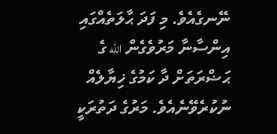ނޭނގެއެވެ. މި ފަދަ ޙާލަތެއްގައި އިންސާނާ މަރުވެގެން الله ގެ ޙަޟްރަތަށް ދާ ކަމުގެ ޚިޔާލެއް ނުކުރެވޭނެއެވެ. މަރުގެ ދަތުރަކީ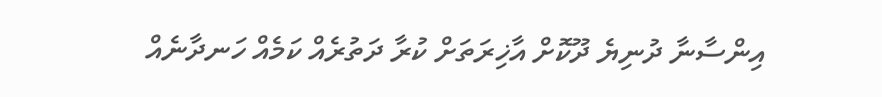އިންސާނާ ދުނިޔެ ދޫކޮށް އާޚިރަތަށް ކުރާ ދަތުރެއް ކަމެއް ހަނދާނެއް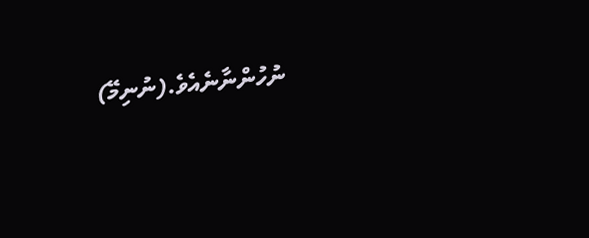ނުހުންނާނެއެވެ.(ނުނިމޭ)